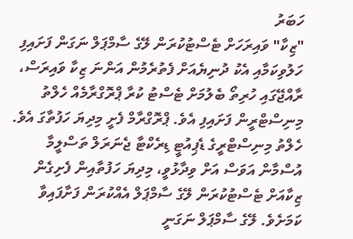ހަބަރު
"ޒިކާ" ވައިރަހަށް ޓެސްޓުކުރަން ލޭގެ ސާމްޕަލް ނަގަން ފަށައިފި
ހަލުވިކަމާއި އެކު ދުނިޔެއަށް ފެތުރެމުން އަންނަ ޒިކާ ވައިރަސް، ރާއްޖޭގައި ހުރިތޯ ބެލުމަށް ޓެސްޓު ކުރާ ޕްރޮގްރާމެއް ހެލްތު މިނިސްޓްރީން ފަށައިފި އެވެ. ޕްރޮގްރާމް ފެށީ މިދިޔަ ހަފުތާގަ އެވެ.
ހެލްތު މިނިސްޓްރީގެ ޑެޕިއުޓީ ޑިރެކްޓާ ޖެނަރަލް ތަސްލީމާ އުސްމާން އަވަސް އަށް ވިދާޅުވީ، މިދިޔަ ހަފުތާއިން ފެށިގެން ޒިކާއަށް ޓެސްޓުކުރަން ލޭގެ ސާމްޕަލް އެއްކުރަން ފަށާފައިވާ ކަމަށެވެ. ލޭގެ ސާމްޕަލް ނަގަނީ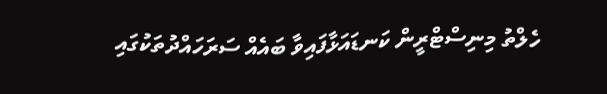ހެލްތު މިނިސްޓްރީން ކަނޑައަޅާފައިވާ ބައެއް ސަރަހައްދުތަކުގައި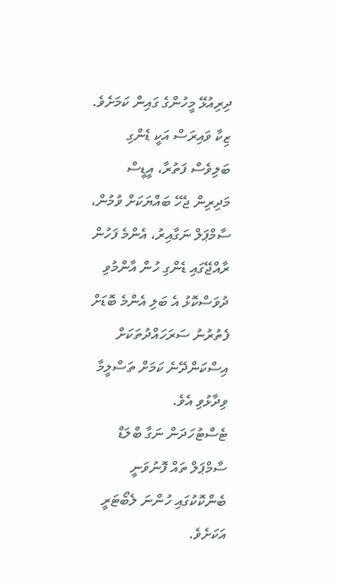ދިރިއުޅޭ މީހުންގެ ގައިން ކަމަށެވެ.
ޒިކާ ވައިރަސް އަކީ ޑެންގި ބަލިވެސް ފަތުރާ، އީޑީސް މަދިރިން ޖެހޭ ބައްޔަކަށް ވުމުން، ސާމްޕަލް ނަގާއިރު، އެންމެ ފަހުން ރާއްޖޭގައި ޑެންގި ހުން އާންމުވި ދުވަސްކޮޅު އެ ބަލި އެންމެ ބޮޑަށް ފެތުރުނު ސަރަހައްދުތަކަށް އިސްކަންދޭނެ ކަމަށް ތަސްލީމާ ވިދާޅުވި އެވެ.
ޓެސްޓުހަދަން ނަގާ ބްލަޑް ސާމްޕަލް ތައް ފޮނުވަނީ ބެންކޮކުގައި ހުންނަ ލެބޯޓަރީ އަކަށެވެ.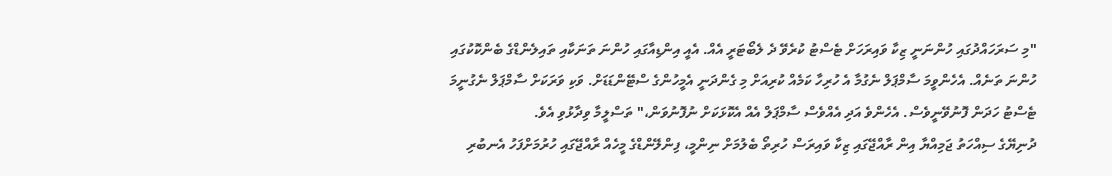"މި ސަރަހައްދުގައި ހުންނަނީ ޒިކާ ވައިރަހަށް ޓެސްޓު ކުރެވޭ ދެ ލެބޯޓަރީ އެއް. އެއީ އިންޑިއާގައި ހުންނަ ތަނަކާއި ތައިލެންޑްގެ ބެންކޮކުގައި ހުންނަ ތަނެއް. އެހެންވީމަ ސާމްޕަލް ނެގުމާ އެ ހުރިހާ ކަމެއް ކުރިއަށް މި ގެންދަނީ އެމީހުންގެ ސްޓޭންޑަޑަށް. ވަކި ވަރަކަށް ސާމްޕަލް ނެގުނީމަ ޓެސްޓު ހަދަން ފޮނުވޭނީވެސް. އެހެންވެ އަދި އެއްވެސް ސާމްޕަލް އެއް އެކޮޅަކަށް ނުފޮނުވަން،" ތަސްލީމާ ވިދާޅުވި އެވެ.
ދުނިޔޭގެ ސިއްހަތު ޖަމިއްޔާ އިން ރާއްޖޭގައި ޒިކާ ވައިރަސް ހުރިތޯ ބެލުމަށް ނިންމީ، ފިންލޭންޑްގެ މީހެއް ރާއްޖޭގައި ހުރުމަށްފަހު އެނބުރި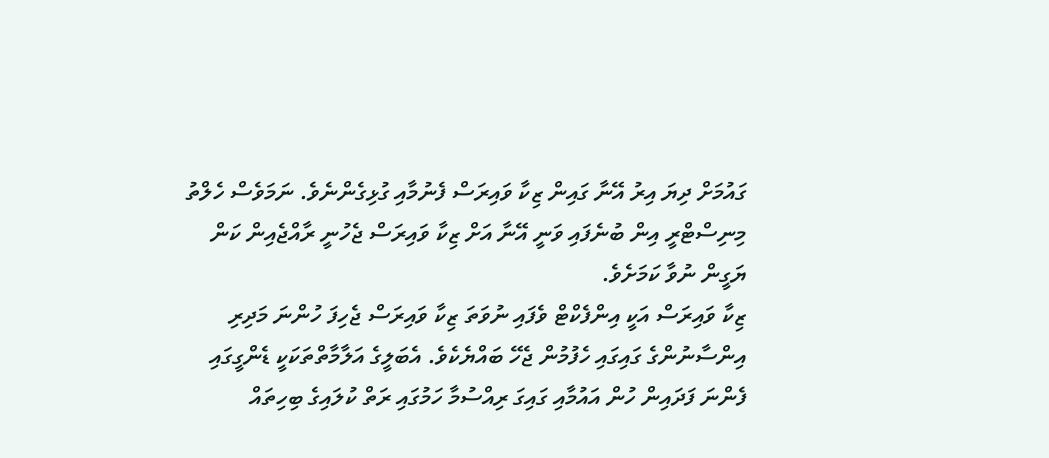ގައުމަށް ދިޔަ އިރު އޭނާ ގައިން ޒިކާ ވައިރަސް ފެނުމާއި ގުޅިގެންނެވެ. ނަމަވެސް ހެލްތު މިނިސްޓްރީ އިން ބުނެފައި ވަނީ އޭނާ އަށް ޒިކާ ވައިރަސް ޖެހުނީ ރާއްޖެއިން ކަން ޔަގީން ނުވާ ކަމަށެވެ.
ޒިކާ ވައިރަސް އަކީ އިންފެކްޓް ވެފައި ނުވަތަ ޒިކާ ވައިރަސް ޖެހިފަ ހުންނަ މަދިރި އިންސާނުންގެ ގައިގައި ހެފުމުން ޖެހޭ ބައްޔެކެވެ. އެބަލީގެ އަލާމާތްތަކަކީ ޑެންގީގައި ފެންނަ ފަދައިން ހުން އައުމާއި ގައިގަ ރިއްސުމާ ހަމުގައި ރަތް ކުލައިގެ ބިހިތައް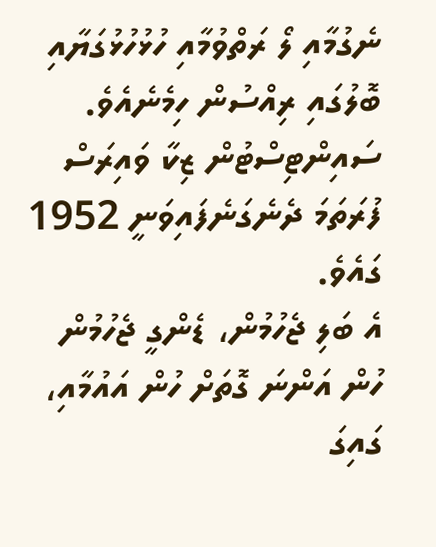ނެގުމާއި ލޯ ރަތްވުމާއި ހުޅުހުޅުގަޔާއި ބޮލުގައި ރިއްސުން ހިމެނެއެވެ.
ސައިންޓިސްޓުން ޒިކާ ވައިރަސް ފުރަތަމަ ދެނެގަނެފައިވަނީ 1952 ގައެވެ.
އެ ބަލި ޖެހުމުން، ޑެންގީ ޖެހުމުން ހުން އަންނަ ގޮތަށް ހުން އައުމާއި، ގައިގަ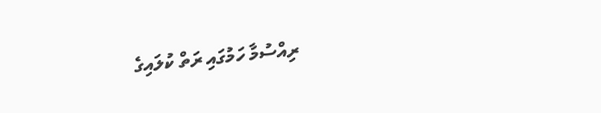ރިއްސުމާ ހަމުގައި ރަތް ކުލައިގެ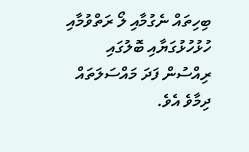ބިހިތައް ނެގުމާއި ލޯ ރަތްވުމާއި ހުޅުހުޅުގަޔާއި ބޮލުގައި ރިއްސުން ފަދަ މައްސަލަތައް ދިމާވެ އެވެ.